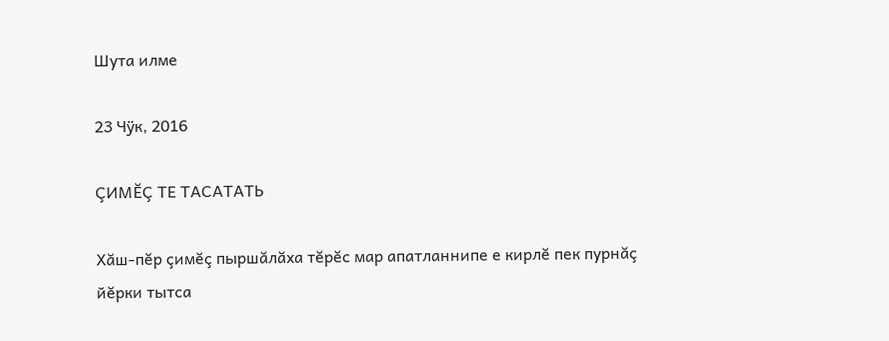Шута илме

23 Чÿк, 2016

ÇИМĔÇ ТЕ ТАСАТАТЬ

Хăш-пĕр çимĕç пыршăлăха тĕрĕс мар апатланнипе е кирлĕ пек пурнăç йĕрки тытса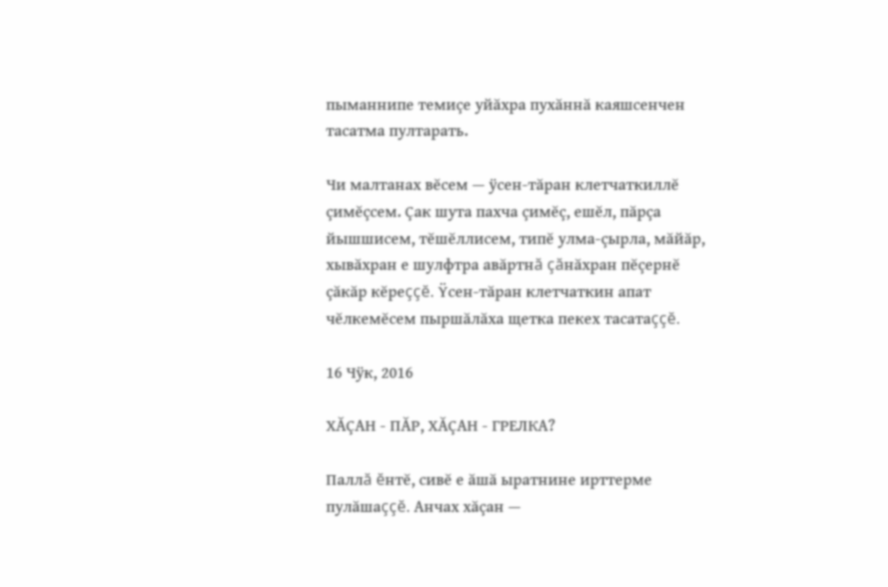пыманнипе темиçе уйăхра пухăннă каяшсенчен тасатма пултарать.

Чи малтанах вĕсем — ÿсен-тăран клетчаткиллĕ çимĕçсем. Çак шута пахча çимĕç, ешĕл, пăрçа йышшисем, тĕшĕллисем, типĕ улма-çырла, мăйăр, хывăхран е шулфтра авăртнă çăнăхран пĕçернĕ çăкăр кĕреççĕ. Ÿсен-тăран клетчаткин апат чĕлкемĕсем пыршăлăха щетка пекех тасатаççĕ.

16 Чÿк, 2016

ХĂÇАН - ПĂР, ХĂÇАН - ГРЕЛКА?

Паллă ĕнтĕ, сивĕ е ăшă ыратнине ирттерме пулăшаççĕ. Анчах хăçан —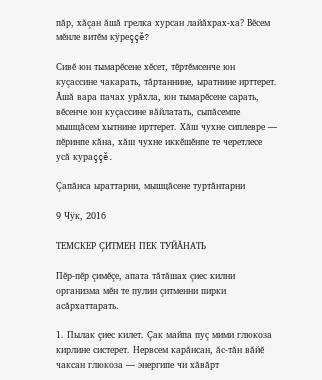пăр, хăçан ăшă грелка хурсан лайăхрах-ха? Вĕсем мĕнле витĕм кÿреççĕ?

Сивĕ юн тымарĕсене хĕсет, тĕртĕмсенче юн куçассине чакарать, тăртаннине, ыратнине ирттерет. Ăшă вара пачах урăхла, юн тымарĕсене сарать, вĕсенче юн куçассине вăйлатать, сыпăсемпе мышцăсем хытнине ирттерет. Хăш чухне сиплевре — пĕринпе кăна, хăш чухне иккĕшĕнпе те черетлесе усă кураççĕ.

Çапăнса ыраттарни, мышцăсене туртăнтарни

9 Чÿк, 2016

ТЕМСКЕР ÇИТМЕН ПЕК ТУЙĂНАТЬ

Пĕр-пĕр çимĕçе, апата тăтăшах çиес килни организма мĕн те пулин çитменни пирки асăрхаттарать.

1. Пылак çиес килет. Çак майпа пуç мими глюкоза кирлине систерет. Нервсем карăнсан, ăс-тăн вăйĕ чаксан глюкоза — энергипе чи хăвăрт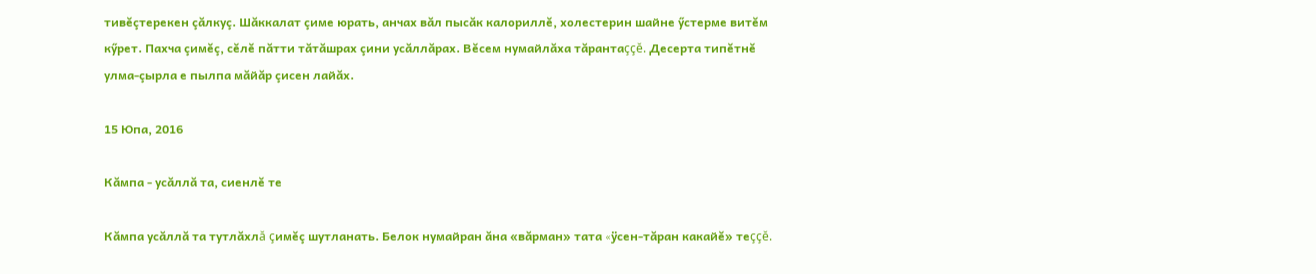тивĕçтерекен çăлкуç. Шăккалат çиме юрать, анчах вăл пысăк калориллĕ, холестерин шайне ӳстерме витĕм кӳрет. Пахча çимĕç, сĕлĕ пăтти тăтăшрах çини усăллăрах. Вĕсем нумайлăха тăрантаççĕ. Десерта типĕтнĕ улма-çырла е пылпа мăйăр çисен лайăх.

15 Юпа, 2016

Кăмпа - усăллă та, сиенлĕ те

Кăмпа усăллă та тутлăхлă çимĕç шутланать. Белок нумайран ăна «вăрман» тата «ÿсен-тăран какайĕ» теççĕ.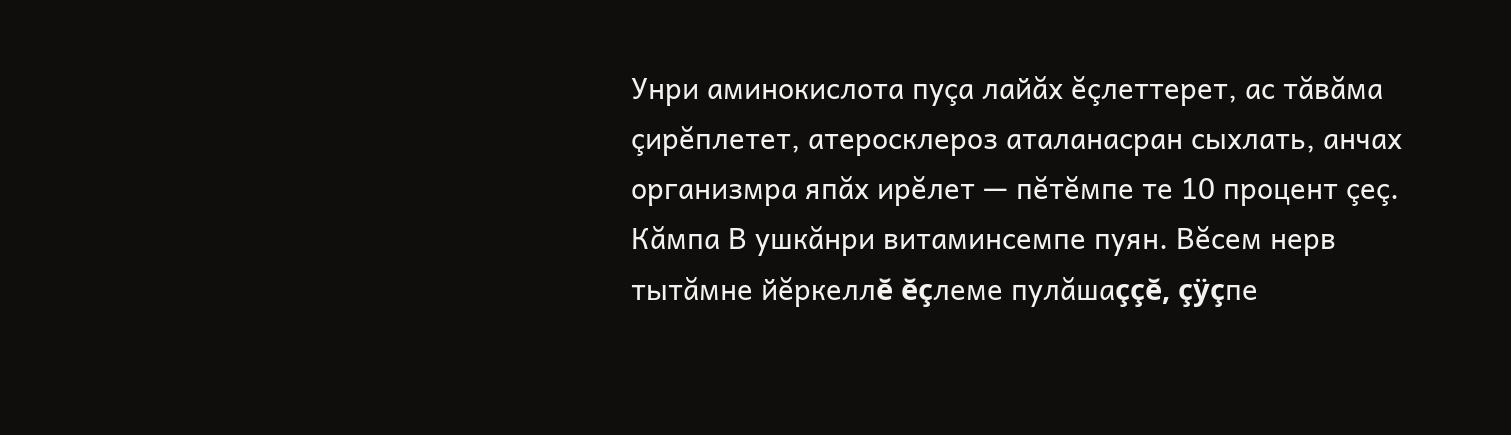Унри аминокислота пуçа лайăх ĕçлеттерет, ас тăвăма çирĕплетет, атеросклероз аталанасран сыхлать, анчах организмра япăх ирĕлет — пĕтĕмпе те 10 процент çеç. Кăмпа В ушкăнри витаминсемпе пуян. Вĕсем нерв тытăмне йĕркеллĕ ĕçлеме пулăшаççĕ, çÿçпе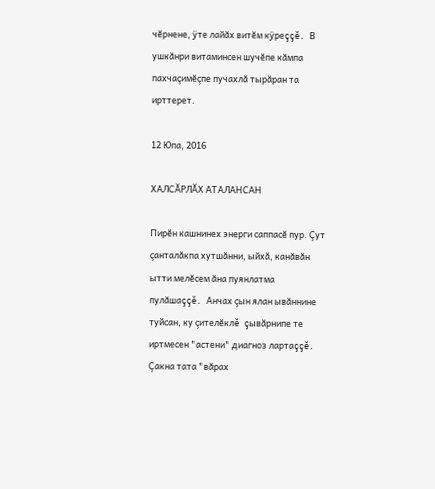чĕрнене, ÿте лайăх витĕм кÿреççĕ. В ушкăнри витаминсен шучĕпе кăмпа пахчаçимĕçпе пучахлă тырăран та ирттерет.

12 Юпа, 2016

ХАЛСĂРЛĂХ АТАЛАНСАН

Пирĕн кашнинех энерги саппасĕ пур. Çут çанталăкпа хутшăнни, ыйхă, канăвăн ытти мелĕсем ăна пуянлатма пулăшаççĕ. Анчах çын ялан ывăннине туйсан, ку çителĕклĕ çывăрнипе те иртмесен "астени" диагноз лартаççĕ. Çакна тата "вăрах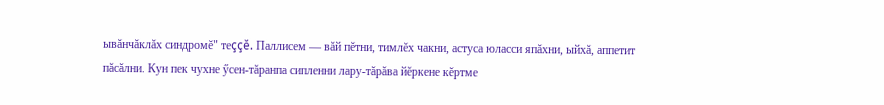ывăнчăклăх синдромĕ" теççĕ. Паллисем — вăй пĕтни, тимлĕх чакни, астуса юласси япăхни, ыйхă, аппетит пăсăлни. Кун пек чухне ӳсен-тăранпа сипленни лару-тăрăва йĕркене кĕртме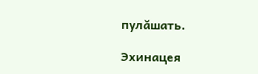пулăшать.

Эхинацея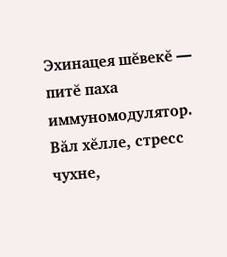Эхинацея шĕвекĕ — питĕ паха иммуномодулятор. Вăл хĕлле, стресс чухне,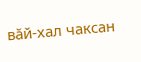вăй-хал чаксан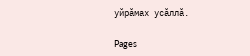уйрăмах усăллă.

Pages